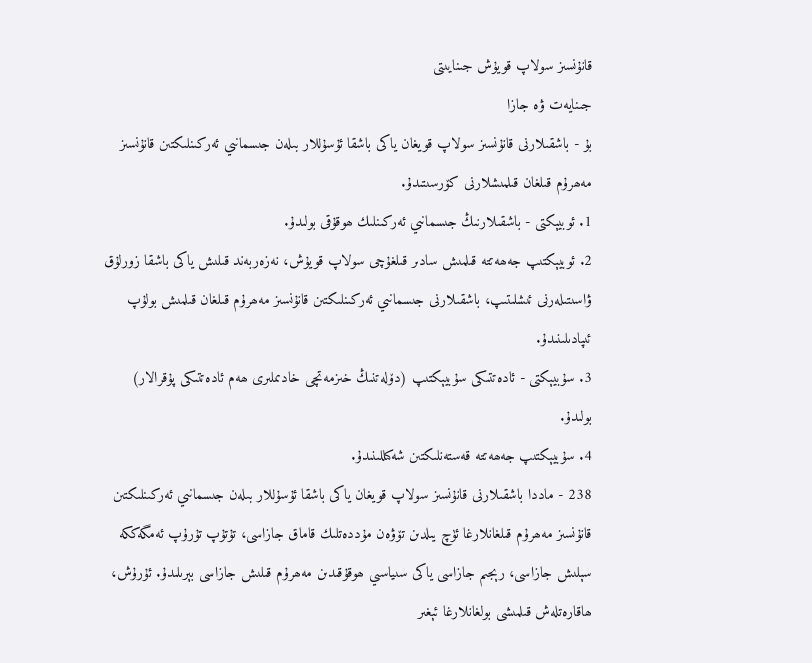قانۇنسىز سولاپ قويۇش جىنايىتى
جىنايەت ۋە جازا
بۇ - باشقىلارنى قانۇنسىز سولاپ قويغان ياكى باشقا ئۇسۇللار بىلەن جىسمانىي ئەركىنلىكتىن قانۇنسىز مەھرۇم قىلغان قىلمىشلارنى كۆرسىتىدۇ.
1. ئوبيېكتى - باشقىلارنىڭ جىسمانىي ئەركىنلىك ھوقۇقى بولىدۇ.
2. ئوبيېكتىپ جەھەتتە قىلمىش سادىر قىلغۇچى سولاپ قويۇش، نەزەربەند قىلىش ياكى باشقا زورلۇق ۋاسىتىلەرنى ئىشلىتىپ، باشقىلارنى جىسمانىي ئەركىنلىكتىن قانۇنسىز مەھرۇم قىلغان قىلمىش بولۇپ ئىپادىلىنىدۇ.
3. سۇبيېكتى - ئادەتتىكى سۇبيېكتىپ (دۆلەتنىڭ خىزمەتچى خادىملىرى ھەم ئادەتتىكى پۇقرالار) بولىدۇ.
4. سۇبيېكتىپ جەھەتتە قەستەنلىكتىن شەكىللىنىدۇ.
238 - ماددا باشقىلارنى قانۇنسىز سولاپ قويغان ياكى باشقا ئۇسۇللار بىلەن جىسمانىي ئەركىنلىكتىن قانۇنسىز مەھرۇم قىلغانلارغا ئۈچ يىلدىن تۆۋەن مۇددەتلىك قاماق جازاسى، تۇتۇپ تۇرۇپ ئەمگەككە سېلىش جازاسى، رېجىم جازاسى ياكى سىياسىي ھوقۇقىدىن مەھرۇم قىلىش جازاسى بېرىلىدۇ. ئۇرۇش، ھاقارەتلەش قىلمىشى بولغانلارغا ئېغىر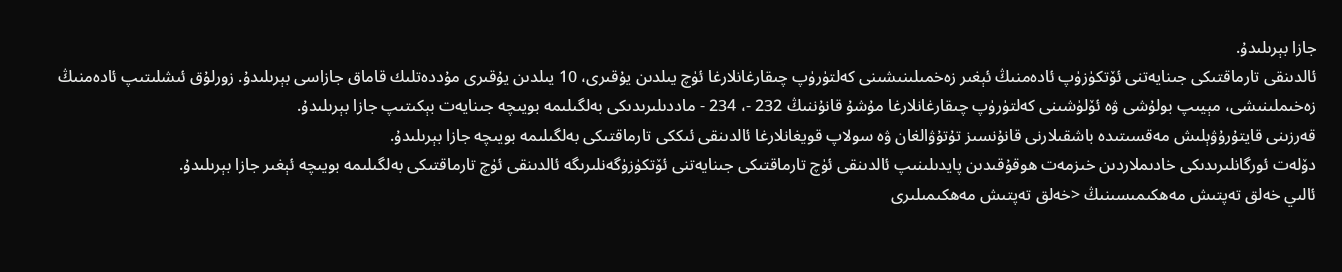جازا بېرىلىدۇ.
ئالدىنقى تارماقتىكى جىنايەتنى ئۆتكۈزۈپ ئادەمنىڭ ئېغىر زەخمىلىنىشىنى كەلتۈرۈپ چىقارغانلارغا ئۈچ يىلدىن يۇقىرى، 10 يىلدىن يۇقىرى مۇددەتلىك قاماق جازاسى بېرىلىدۇ. زورلۇق ئىشلىتىپ ئادەمنىڭ زەخىملىنىشى، مېيىپ بولۇشى ۋە ئۆلۈشىنى كەلتۈرۈپ چىقارغانلارغا مۇشۇ قانۇننىڭ 232 -، 234 - ماددىلىرىدىكى بەلگىلىمە بويىچە جىنايەت بېكىتىپ جازا بېرىلىدۇ.
قەرزىنى قايتۇرۇۋېلىش مەقسىتىدە باشقىلارنى قانۇنسىز تۇتۇۋالغان ۋە سولاپ قويغانلارغا ئالدىنقى ئىككى تارماقتىكى بەلگىلىمە بويىچە جازا بېرىلىدۇ.
دۆلەت ئورگانلىرىدىكى خادىملاردىن خىزمەت ھوقۇقىدىن پايدىلىنىپ ئالدىنقى ئۈچ تارماقتىكى جىنايەتنى ئۆتكۈزۈگەنلىرىگە ئالدىنقى ئۈچ تارماقتىكى بەلگىلىمە بويىچە ئېغىر جازا بېرىلىدۇ.
ئالىي خەلق تەپتىش مەھكىمىسىنىڭ <خەلق تەپتىش مەھكىمىلىرى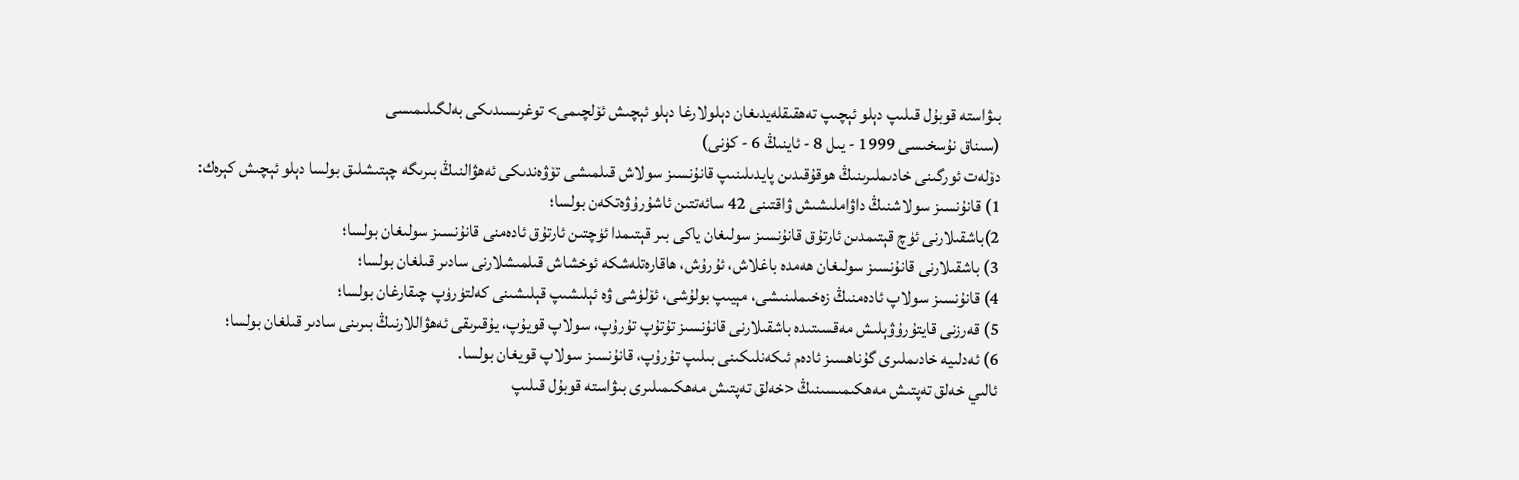بىۋاستە قوبۇل قىلىپ دېلو ئېچىپ تەھقىقلەيدىغان دېلولارغا دېلو ئېچىش ئۆلچىمى> توغرىسىدىكى بەلگىلىمىسى
(سىناق نۇسخىسى 1999 - يىل 8 - ئاينىڭ 6 - كۈنى)
دۆلەت ئورگىنى خادىملىرىنىڭ ھوقۇقىدىن پايدىلىنىپ قانۇنسىز سولاش قىلمىشى تۆۋەندىكى ئەھۋالنىڭ بىرىگە چېتىشلىق بولسا دېلو ئېچىش كېرەك:
1) قانۇنسىز سولاشنىڭ داۋاملىشىش ۋاقتىنى 42 سائەتتىن ئاشۇرۇۋەتكەن بولسا؛
2)باشقىلارنى ئۈچ قېتىمدىن ئارتۇق قانۇنسىز سولىغان ياكى بىر قېتىمدا ئۈچتىن ئارتۇق ئادەمنى قانۇنسىز سولىغان بولسا؛
3) باشقىلارنى قانۇنسىز سولىغان ھەمدە باغلاش، ئۇرۇش، ھاقارەتلەشكە ئوخشاش قىلمىشلارنى سادىر قىلغان بولسا؛
4) قانۇنسىز سولاپ ئادەمنىڭ زەخىملىنىشى، مېيىپ بولۇشى، ئۆلۈشى ۋە ئېلىشىپ قېلىشىنى كەلتۈرۈپ چىقارغان بولسا؛
5) قەرزنى قايتۇرۇۋېلىش مەقسىتىدە باشقىلارنى قانۇنسىز تۇتۇپ تۇرۇپ، سولاپ قويۇپ، يۇقىرىقى ئەھۋاللارنىڭ بىرىنى سادىر قىلغان بولسا؛
6) ئەدلىيە خادىملىرى گۇناھسىز ئادەم ئىكەنلىكىنى بىلىپ تۇرۇپ، قانۇنسىز سولاپ قويغان بولسا.
ئالىي خەلق تەپتىش مەھكىمىسىنىڭ <خەلق تەپتىش مەھكىمىلىرى بىۋاستە قوبۇل قىلىپ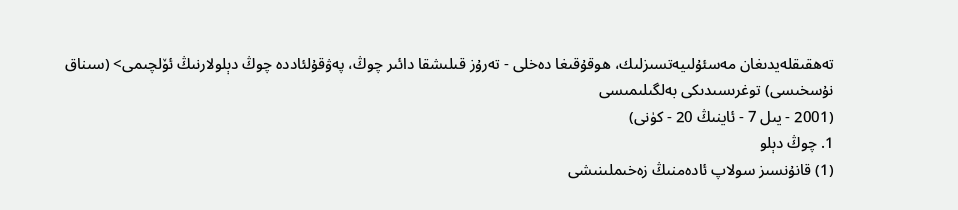تەھقىقلەيدىغان مەسئۇلىيەتسىزلىك، ھوقۇقىغا دەخلى - تەرۇز قىلىشقا دائىر چوڭ، پەۋقۇلئاددە چوڭ دېلولارنىڭ ئۆلچىمى> (سىناق نۇسخىسى) توغرىسىدىكى بەلگىلىمىسى
(2001 - يىل 7 - ئاينىڭ 20 - كۈنى)
1. چوڭ دېلو
(1) قانۇنسىز سولاپ ئادەمنىڭ زەخىملىنىشى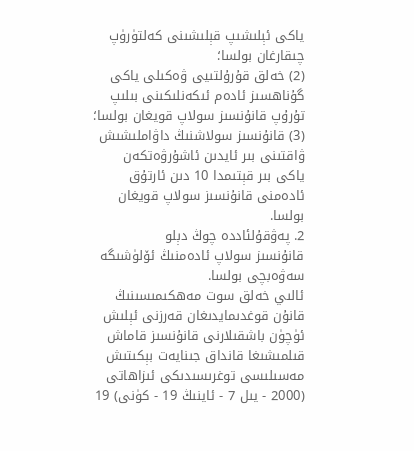ياكى ئېلىشىپ قېلىشىنى كەلتۈرۈپ چىقارغان بولسا؛
(2) خەلق قۇرۇلتىيى ۋەكىلى ياكى گۇناھسىز ئادەم ئىكەنلىكىنى بىلىپ تۇرۇپ قانۇنسىز سولاپ قويغان بولسا؛
(3) قانۇنسىز سولاشنىڭ داۋاملىشىش ۋاقتىنى بىر ئايدىن ئاشۇرۋەتكەن ياكى بىر قېتىمدا 10 دىن ئارتۇق ئادەمنى قانۇنسىز سولاپ قويغان بولسا.
2. پەۋقۇلئاددە چوڭ دېلو
قانۇنسىز سولاپ ئادەمنىڭ ئۆلۈشىگە سەۋەبچى بولسا.
ئالىي خەلق سوت مەھكىمىسىنىڭ قانۇن قوغدىمايدىغان قەرزنى ئېلىش ئۈچۈن باشقىلارنى قانۇنسىز قاماش قىلمىشىغا قانداق جىنايەت بېكىتىش مەسىلىسى توغرىسىدىكى ئىزاھاتى
(2000 - يىل 7 - ئاينىڭ 19 - كۈنى) 19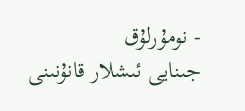- نومۇرلۇق
جىنايى ئىشلار قانۇنىنى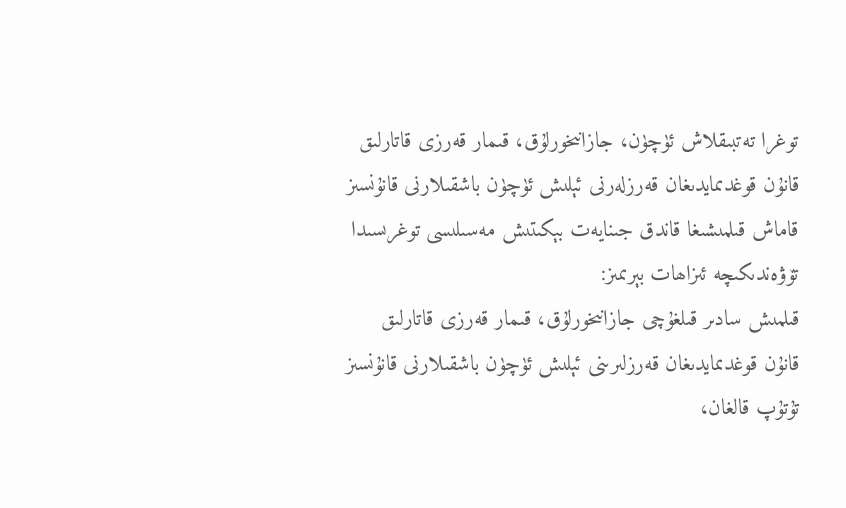توغرا تەتبىقلاش ئۈچۈن، جازانىخورلۇق، قىمار قەرزى قاتارلىق قانۇن قوغدىمايدىغان قەرزلەرنى ئېلىش ئۈچۈن باشقىلارنى قانۇنسىز قاماش قىلمىشىغا قاندق جىنايەت بېكىتىش مەسىلىسى توغرىسىدا تۆۋەندىكىچە ئىزاھات بېرىمىز:
قىلمىش سادىر قىلغۇچى جازانىخورلۇق، قىمار قەرزى قاتارلىق قانۇن قوغدىمايدىغان قەرزلىرىنى ئېلىش ئۈچۈن باشقىلارنى قانۇنسىز تۇتۇپ قالغان،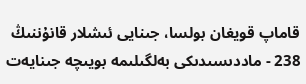قاماپ قويغان بولسا، جىنايى ئىشلار قانۇننىڭ 238 - ماددىسىدىكى بەلگىلىمە بويىچە جىنايەت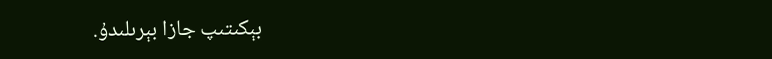بېكىتىپ جازا بېرىلىدۇ.